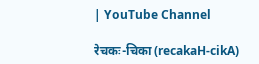| YouTube Channel

रेचकः-चिका (recakaH-cikA)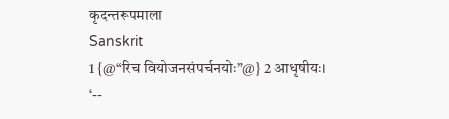कृदन्तरूपमाला
Sanskrit
1 {@“रिच वियोजनसंपर्चनयोः”@} 2 आधृषीयः।
‘--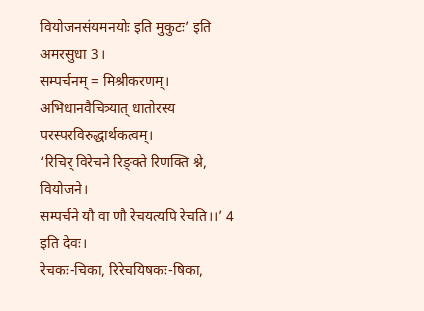वियोजनसंयमनयोः इति मुकुटः’ इति अमरसुधा 3।
सम्पर्चनम् = मिश्रीकरणम्।
अभिधानवैचित्र्यात् धातोरस्य परस्परविरुद्धार्थकत्वम्।
‘रिचिर् विरेचने रिङ्क्ते रिणक्ति श्ने, वियोजने।
सम्पर्चने यौ वा णौ रेचयत्यपि रेचति।।’ 4 इति देवः।
रेचकः-चिका, रिरेचयिषकः-षिका,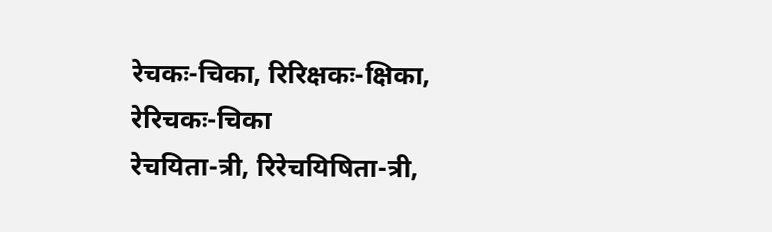रेचकः-चिका, रिरिक्षकः-क्षिका, रेरिचकः-चिका
रेचयिता-त्री, रिरेचयिषिता-त्री,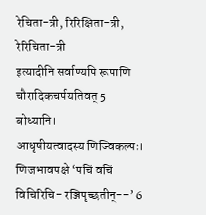रेचिता-त्री, रिरिक्षिता-त्री, रेरिचिता-त्री
इत्यादीनि सर्वाण्यपि रूपाणि चौरादिकचर्पयतिवत् 5 बोध्यानि।
आधृषीयत्वादस्य णिज्विकल्पः।
णिजभावपक्षे ‘पचिं वचिं विचिरिचि- रञ्जिपृच्छतीन्--’ 6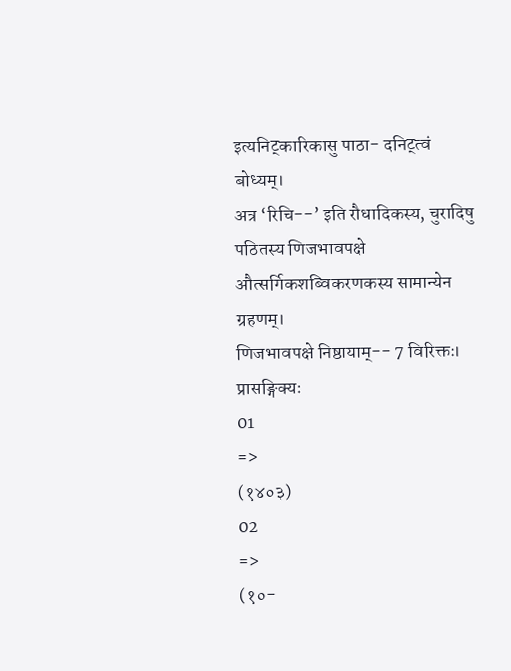इत्यनिट्कारिकासु पाठा- दनिट्त्वं बोध्यम्।
अत्र ‘रिचि--’ इति रौधादिकस्य, चुरादिषु पठितस्य णिजभावपक्षे औत्सर्गिकशब्विकरणकस्य सामान्येन ग्रहणम्।
णिजभावपक्षे निष्ठायाम्-- 7 विरिक्तः।
प्रासङ्गिक्यः
01
=>
(१४०३)
02
=>
(१०-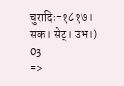चुरादिः-१८१७। सक। सेट्। उभ।)
03
=>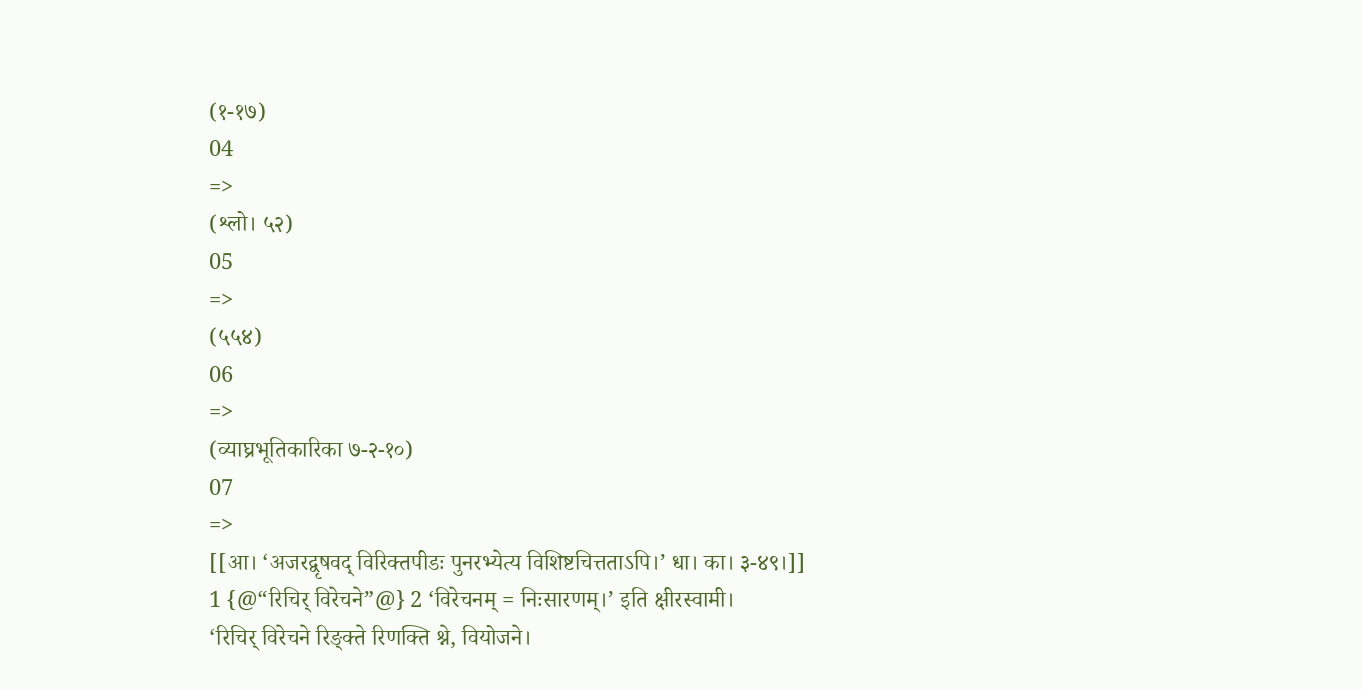(१-१७)
04
=>
(श्लो। ५२)
05
=>
(५५४)
06
=>
(व्याघ्रभूतिकारिका ७-२-१०)
07
=>
[[आ। ‘अजरद्वृषवद् विरिक्तपीडः पुनरभ्येत्य विशिष्टचित्तताऽपि।’ धा। का। ३-४९।]]
1 {@“रिचिर् विरेचने”@} 2 ‘विरेचनम् = निःसारणम्।’ इति क्षीरस्वामी।
‘रिचिर् विरेचने रिङ्क्ते रिणक्ति श्ने, वियोजने।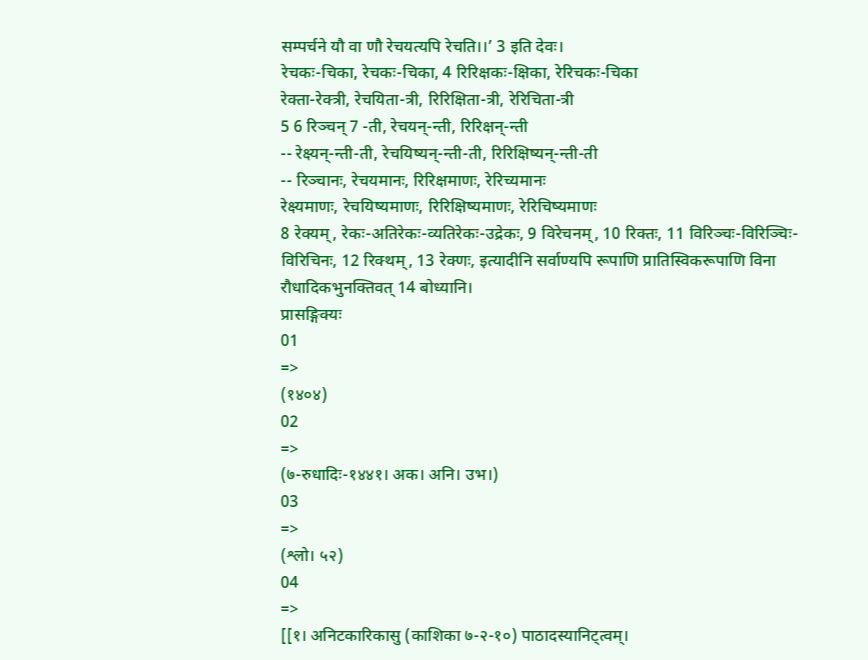सम्पर्चने यौ वा णौ रेचयत्यपि रेचति।।’ 3 इति देवः।
रेचकः-चिका, रेचकः-चिका, 4 रिरिक्षकः-क्षिका, रेरिचकः-चिका
रेक्ता-रेक्त्री, रेचयिता-त्री, रिरिक्षिता-त्री, रेरिचिता-त्री
5 6 रिञ्चन् 7 -ती, रेचयन्-न्ती, रिरिक्षन्-न्ती
-- रेक्ष्यन्-न्ती-ती, रेचयिष्यन्-न्ती-ती, रिरिक्षिष्यन्-न्ती-ती
-- रिञ्चानः, रेचयमानः, रिरिक्षमाणः, रेरिच्यमानः
रेक्ष्यमाणः, रेचयिष्यमाणः, रिरिक्षिष्यमाणः, रेरिचिष्यमाणः
8 रेक्यम्, रेकः-अतिरेकः-व्यतिरेकः-उद्रेकः, 9 विरेचनम्, 10 रिक्तः, 11 विरिञ्चः-विरिञ्चिः-विरिचिनः, 12 रिक्थम्, 13 रेक्णः, इत्यादीनि सर्वाण्यपि रूपाणि प्रातिस्विकरूपाणि विना रौधादिकभुनक्तिवत् 14 बोध्यानि।
प्रासङ्गिक्यः
01
=>
(१४०४)
02
=>
(७-रुधादिः-१४४१। अक। अनि। उभ।)
03
=>
(श्लो। ५२)
04
=>
[[१। अनिटकारिकासु (काशिका ७-२-१०) पाठादस्यानिट्त्वम्।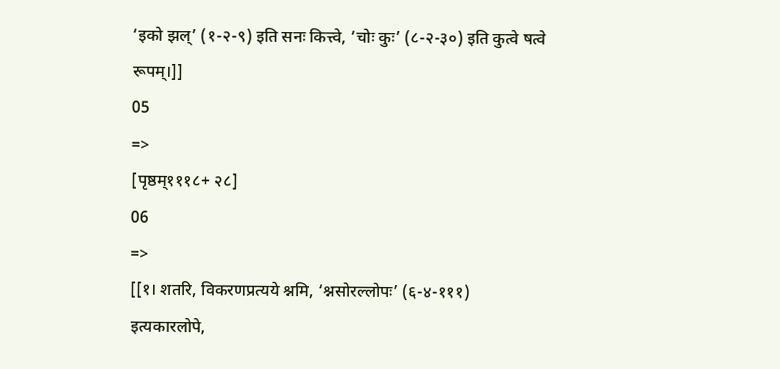‘इको झल्’ (१-२-९) इति सनः कित्त्वे, ‘चोः कुः’ (८-२-३०) इति कुत्वे षत्वे रूपम्।]]
05
=>
[पृष्ठम्१११८+ २८]
06
=>
[[१। शतरि, विकरणप्रत्यये श्नमि, ‘श्नसोरल्लोपः’ (६-४-१११) इत्यकारलोपे,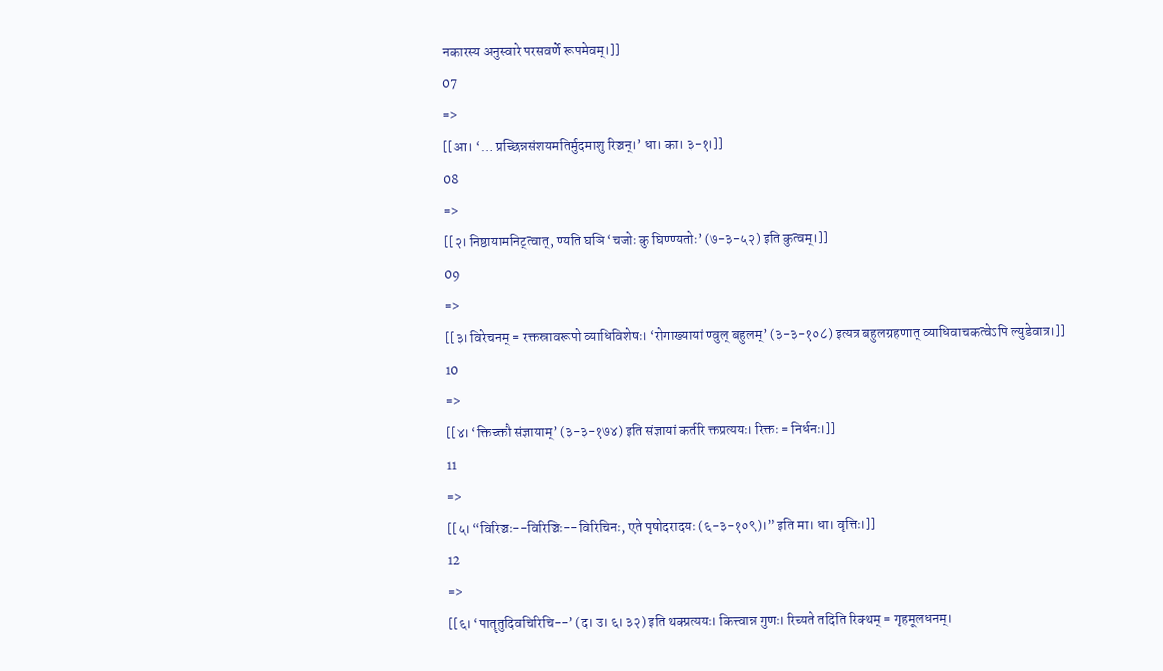नकारस्य अनुस्वारे परसवर्णे रूपमेवम्।]]
07
=>
[[आ। ‘… प्रच्छिन्नसंशयमतिर्मुदमाशु रिञ्चन्।’ धा। का। ३-१।]]
08
=>
[[२। निष्ठायामनिट्त्वात्, ण्यति घञि ‘चजोः कु घिण्ण्यतोः’ (७-३-५२) इति कुत्वम्।]]
09
=>
[[३। विरेचनम् = रक्तस्रावरूपो व्याधिविशेषः। ‘रोगाख्यायां ण्वुल् बहुलम्’ (३-३-१०८) इत्यत्र बहुलग्रहणात् व्याधिवाचकत्वेऽपि ल्युडेवात्र।]]
10
=>
[[४। ‘क्तिच्क्तौ संज्ञायाम्’ (३-३-१७४) इति संज्ञायां कर्तरि क्तप्रत्ययः। रिक्तः = निर्धनः।]]
11
=>
[[५। “विरिञ्चः--विरिञ्चिः--विरिचिनः, एते पृषोदरादयः (६-३-१०९)।” इति मा। धा। वृत्तिः।]]
12
=>
[[६। ‘पातॄतुदिवचिरिचि--’ (द। उ। ६। ३२) इति थक्प्रत्ययः। कित्त्वान्न गुणः। रिच्यते तदिति रिक्थम् = गृहमूलधनम्।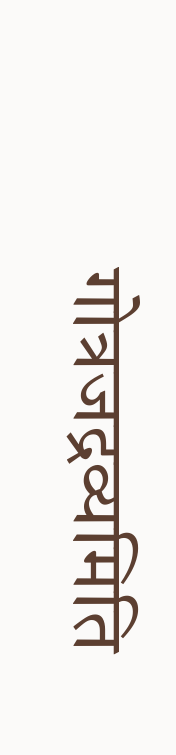गोत्रजद्रव्यमिति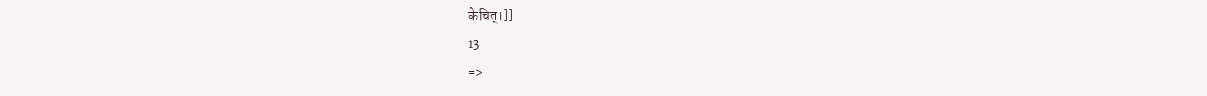केचित्।]]
13
=>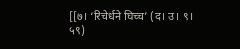[[७। ‘रिचेर्धने घिच्च’ (द। उ। ९। ५९)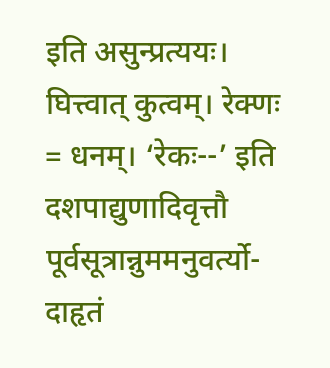इति असुन्प्रत्ययः। घित्त्वात् कुत्वम्। रेक्णः = धनम्। ‘रेकः--’ इति दशपाद्युणादिवृत्तौ पूर्वसूत्रान्नुममनुवर्त्यो- दाहृतं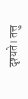दृश्यते। तत्तु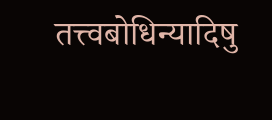तत्त्वबोधिन्यादिषु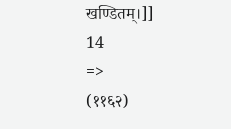खण्डितम्।]]
14
=>
(११६२)